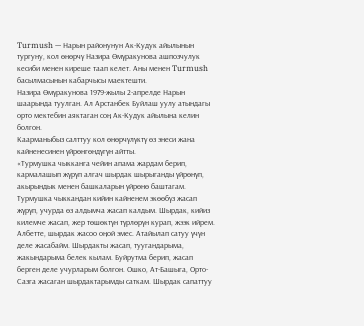Turmush — Нарын районунун Ак-Кудук айылынын тургуну, кол өнөрчү Назира Өмүракунова ашпозчулук кесиби менен киреше таап келет. Аны менен Turmush басылмасынын кабарчысы маектешти.
Назира Өмүракунова 1979-жылы 2-апрелде Нарын шаарында туулган. Ал Арстанбек Буйлаш уулу атындагы орто мектебин аяктаган соң Ак-Кудук айылына келин болгон.
Каарманыбыз салттуу кол өнөрчүлүктү өз энеси жана кайненесинен үйрөнгөндүгүн айтты.
«Турмушка чыкканга чейин апама жардам берип, кармалашып жүрүп алгач шырдак шырыганды үйрөнүп, акырындык менен башкаларын үйрөнө баштагам. Турмушка чыккандан кийин кайненем экөөбүз жасап жүрүп, учурда өз алдымча жасап калдым. Шырдак, кийиз килемче жасап, жер төшөктүн түрлөрүн курап, жээк ийрем. Албетте, шырдак жасоо оңой эмес. Атайылап сатуу үчүн деле жасабайм. Шырдакты жасап, туугандарыма, жакындарыма белек кылам. Буйрутма берип, жасап берген деле учурларым болгон. Ошко, Ат-Башыга, Орто-Сазга жасаган шырдактарымды саткам. Шырдак сапаттуу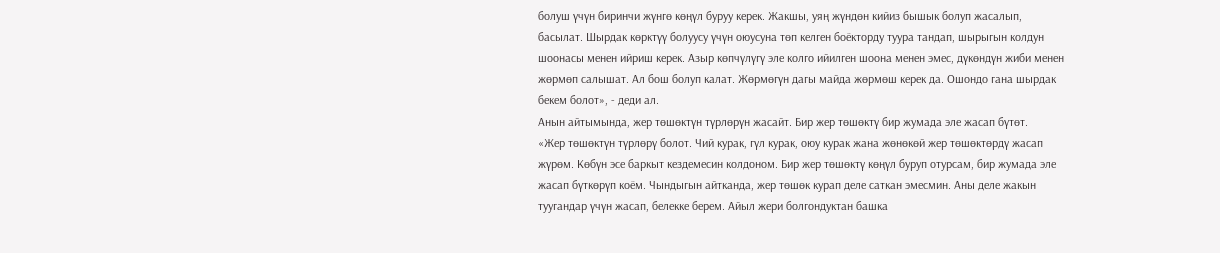болуш үчүн биринчи жүнгө көңүл буруу керек. Жакшы, уяң жүндөн кийиз бышык болуп жасалып, басылат. Шырдак көрктүү болуусу үчүн оюусуна төп келген боёкторду туура тандап, шырыгын колдун шоонасы менен ийриш керек. Азыр көпчүлүгү эле колго ийилген шоона менен эмес, дүкөндүн жиби менен жөрмөп салышат. Ал бош болуп калат. Жөрмөгүн дагы майда жөрмөш керек да. Ошондо гана шырдак бекем болот», - деди ал.
Анын айтымында, жер төшөктүн түрлөрүн жасайт. Бир жер төшөктү бир жумада эле жасап бүтөт.
«Жер төшөктүн түрлөрү болот. Чий курак, гүл курак, оюу курак жана жөнөкөй жер төшөктөрдү жасап жүрөм. Көбүн эсе баркыт кездемесин колдоном. Бир жер төшөктү көңүл буруп отурсам, бир жумада эле жасап бүткөрүп коём. Чындыгын айтканда, жер төшөк курап деле саткан эмесмин. Аны деле жакын туугандар үчүн жасап, белекке берем. Айыл жери болгондуктан башка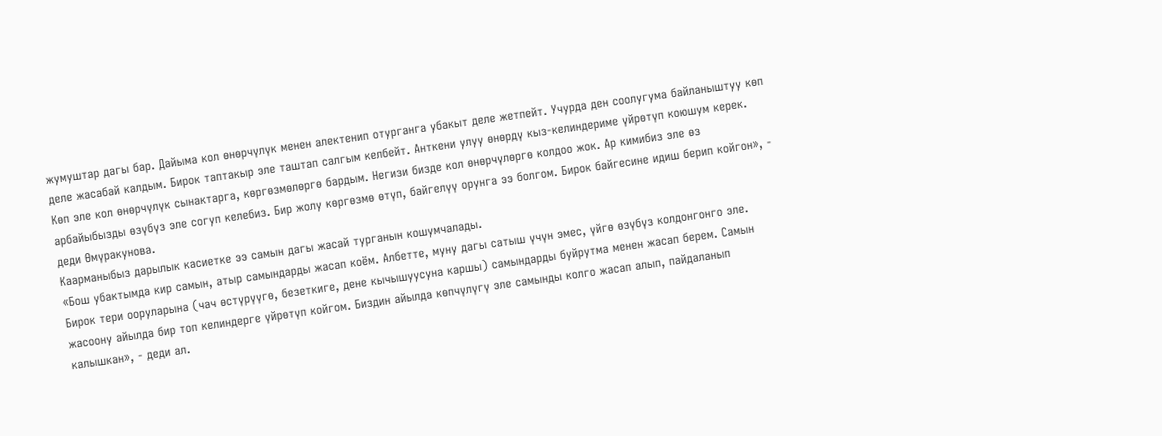жумуштар дагы бар. Дайыма кол өнөрчүлүк менен алектенип отурганга убакыт деле жетпейт. Учурда ден соолугума байланыштуу көп деле жасабай калдым. Бирок таптакыр эле таштап салгым келбейт. Анткени улуу өнөрдү кыз-келиндериме үйрөтүп коюшум керек. Көп эле кол өнөрчүлүк сынактарга, көргөзмөлөргө бардым. Негизи бизде кол өнөрчүлөргө колдоо жок. Ар кимибиз эле өз арбайыбызды өзүбүз эле согуп келебиз. Бир жолу көргөзмө өтүп, байгелүү орунга ээ болгом. Бирок байгесине идиш берип койгон», - деди Өмүракунова.
Каарманыбыз дарылык касиетке ээ самын дагы жасай турганын кошумчалады.
«Бош убактымда кир самын, атыр самындарды жасап коём. Албетте, муну дагы сатыш үчүн эмес, үйгө өзүбүз колдонгонго эле. Бирок тери ооруларына (чач өстүрүүгө, безеткиге, дене кычышуусуна каршы) самындарды буйрутма менен жасап берем. Самын жасоону айылда бир топ келиндерге үйрөтүп койгом. Биздин айылда көпчүлүгү эле самынды колго жасап алып, пайдаланып калышкан», - деди ал.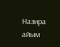Назира айым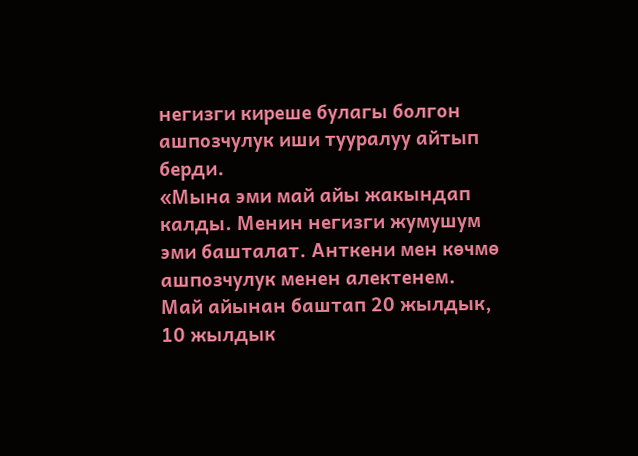негизги киреше булагы болгон ашпозчулук иши тууралуу айтып берди.
«Мына эми май айы жакындап калды. Менин негизги жумушум эми башталат. Анткени мен көчмө ашпозчулук менен алектенем. Май айынан баштап 20 жылдык, 10 жылдык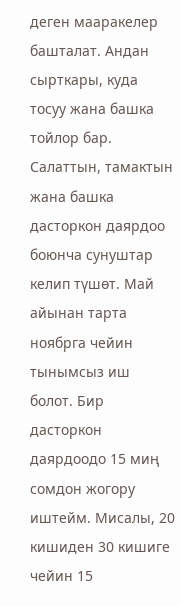деген мааракелер башталат. Андан сырткары, куда тосуу жана башка тойлор бар. Салаттын, тамактын жана башка дасторкон даярдоо боюнча сунуштар келип түшөт. Май айынан тарта ноябрга чейин тынымсыз иш болот. Бир дасторкон даярдоодо 15 миң сомдон жогору иштейм. Мисалы, 20 кишиден 30 кишиге чейин 15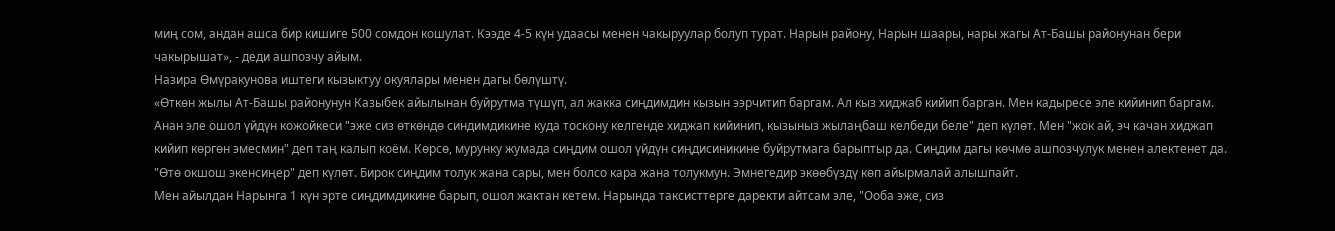миң сом, андан ашса бир кишиге 500 сомдон кошулат. Кээде 4-5 күн удаасы менен чакыруулар болуп турат. Нарын району, Нарын шаары, нары жагы Ат-Башы районунан бери чакырышат», - деди ашпозчу айым.
Назира Өмүракунова иштеги кызыктуу окуялары менен дагы бөлүштү.
«Өткөн жылы Ат-Башы районунун Казыбек айылынан буйрутма түшүп, ал жакка сиңдимдин кызын ээрчитип баргам. Ал кыз хиджаб кийип барган. Мен кадыресе эле кийинип баргам. Анан эле ошол үйдүн кожойкеси "эже сиз өткөндө синдимдикине куда тоскону келгенде хиджап кийинип, кызыныз жылаңбаш келбеди беле" деп күлөт. Мен "жок ай, эч качан хиджап кийип көргөн эмесмин" деп таң калып коём. Көрсө, мурунку жумада сиңдим ошол үйдүн сиңдисиникине буйрутмага барыптыр да. Сиңдим дагы көчмө ашпозчулук менен алектенет да. "Өтө окшош экенсиңер" деп күлөт. Бирок сиңдим толук жана сары, мен болсо кара жана толукмун. Эмнегедир экөөбүздү көп айырмалай алышпайт.
Мен айылдан Нарынга 1 күн эрте сиңдимдикине барып, ошол жактан кетем. Нарында таксисттерге даректи айтсам эле, "Ооба эже, сиз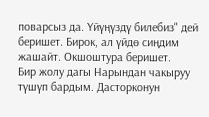поварсыз да. Үйүңүздү билебиз" дей беришет. Бирок, ал үйдө сиңдим жашайт. Окшоштура беришет.
Бир жолу дагы Нарындан чакыруу түшүп бардым. Дасторконун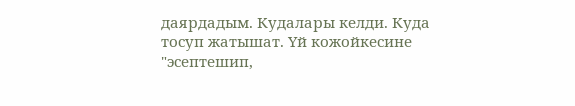даярдадым. Кудалары келди. Куда тосуп жатышат. Үй кожойкесине "эсептешип,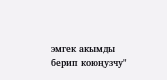эмгек акымды берип коюңузчу"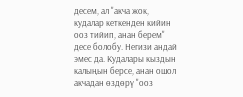десем, ал "акча жок, кудалар кеткенден кийин ооз тийип, анан берем" десе болобу. Негизи андай эмес да. Кудалары кыздын калыңын берсе, анан ошол акчадан өздөрү "ооз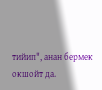тийип", анан бермек окшойт да.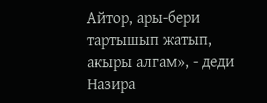Айтор, ары-бери тартышып жатып, акыры алгам», - деди Назира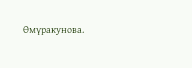Өмүракунова.